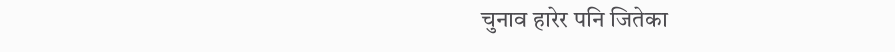चुनाव हारेर पनि जितेका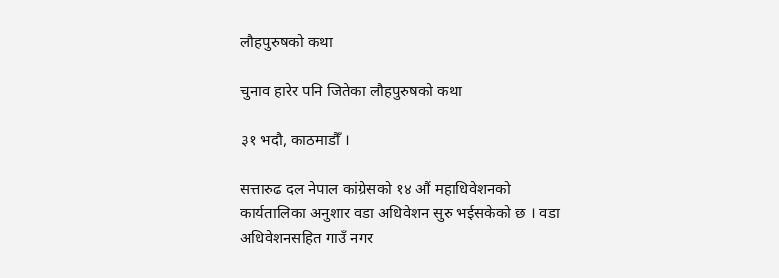लौहपुरुषको कथा

चुनाव हारेर पनि जितेका लौहपुरुषको कथा

३१ भदौ, काठमाडौँ ।

सत्तारुढ दल नेपाल कांग्रेसको १४ औं महाधिवेशनको कार्यतालिका अनुशार वडा अधिवेशन सुरु भईसकेको छ । वडा अधिवेशनसहित गाउँ नगर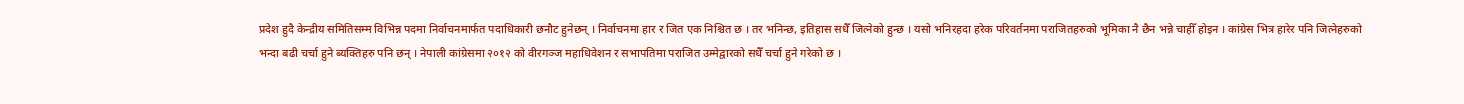प्रदेश हुदै केन्द्रीय समितिसम्म विभिन्न पदमा निर्वाचनमार्फत पदाधिकारी छनौट हुनेछन् । निर्वाचनमा हार र जित एक निश्चित छ । तर भनिन्छ, इतिहास सधैँ जित्नेको हुन्छ । यसो भनिरहदा हरेक परिवर्तनमा पराजितहरुको भूमिका नै छैन भन्ने चाहीँ होइन । कांग्रेस भित्र हारेर पनि जित्नेहरुको भन्दा बढी चर्चा हुने ब्यक्तिहरु पनि छन् । नेपाली कांग्रेसमा २०१२ को वीरगञ्ज महाधिवेशन र सभापतिमा पराजित उम्मेद्वारको सधैँ चर्चा हुने गरेको छ ।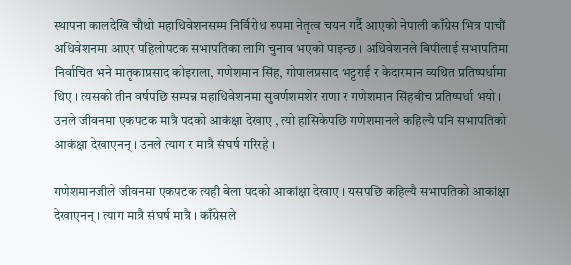स्थापना कालदेखि चौथो महाधिवेशनसम्म निर्विरोध रुपमा नेतृत्व चयन गर्दै आएको नेपाली काँग्रेस भित्र पाचौं अधिवेशनमा आएर पहिलोपटक सभापतिका लागि चुनाव भएको पाइन्छ । अधिवेशनले बिपीलाई सभापतिमा निर्वाचित भने मातृकाप्रसाद कोइराला, गणेशमान सिंह, गोपालप्रसाद भट्टराई र केदारमान व्यथित प्रतिष्पर्धामा थिए । त्यसको तीन वर्षपछि सम्पन्न महाधिवेशनमा सुवर्णशमशेर राणा र गणेशमान सिंहबीच प्रतिष्पर्धा भयो । उनले जीवनमा एकपटक मात्रै पदको आकंक्षा देखाए , त्यो हासिकेपछि गणेशमानले कहिल्यै पनि सभापतिको आकंक्षा देखाएनन् । उनले त्याग र मात्रै संघर्ष गरिरहे ।

गणेशमानजीले जीवनमा एकपटक त्यही बेला पदको आकांक्षा देखाए । यसपछि कहिल्यै सभापतिको आकांक्षा देखाएनन् । त्याग मात्रै संघर्ष मात्रै । काँग्रेसले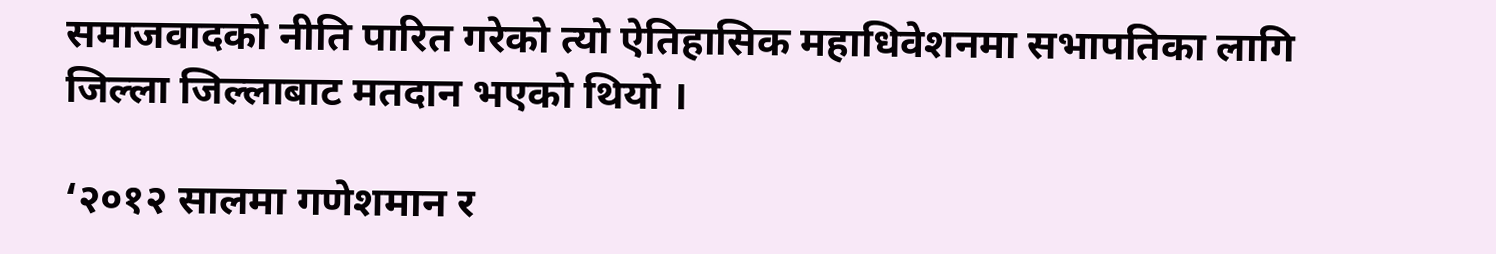समाजवादको नीति पारित गरेको त्यो ऐतिहासिक महाधिवेशनमा सभापतिका लागि जिल्ला जिल्लाबाट मतदान भएको थियो ।

‘२०१२ सालमा गणेशमान र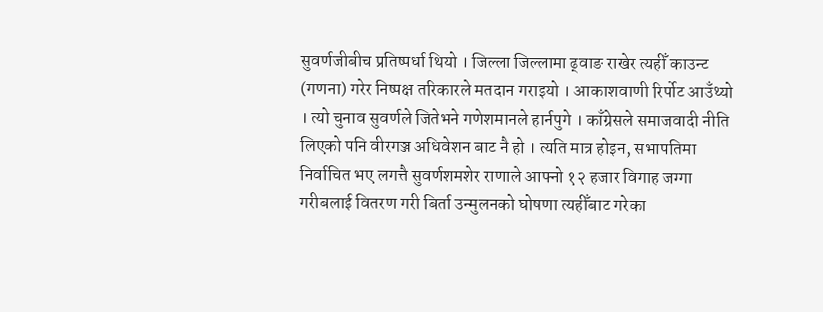सुवर्णजीबीच प्रतिष्पर्धा थियो । जिल्ला जिल्लामा ढ्वाङ राखेर त्यहीँ काउन्ट (गणना) गरेर निष्पक्ष तरिकारले मतदान गराइयो । आकाशवाणी रिर्पोट आउँथ्यो । त्यो चुनाव सुवर्णले जितेभने गणेशमानले हार्नपुगे । काँग्रेसले समाजवादी नीति लिएको पनि वीरगञ्ज अधिवेशन बाट नै हो । त्यति मात्र होइन, सभापतिमा निर्वाचित भए लगत्तै सुवर्णशमशेर राणाले आफ्नो १२ हजार विगाह जग्गा गरीबलाई वितरण गरी बिर्ता उन्मुलनको घोषणा त्यहीँबाट गरेका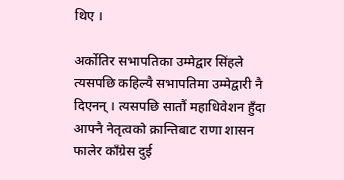थिए ।

अर्कोतिर सभापतिका उम्मेद्वार सिंहले त्यसपछि कहिल्यै सभापतिमा उम्मेद्वारी नै दिएनन् । त्यसपछि सातौं महाधिवेशन हुँदा आफ्नै नेतृत्वको क्रान्तिबाट राणा शासन फालेर काँग्रेस दुई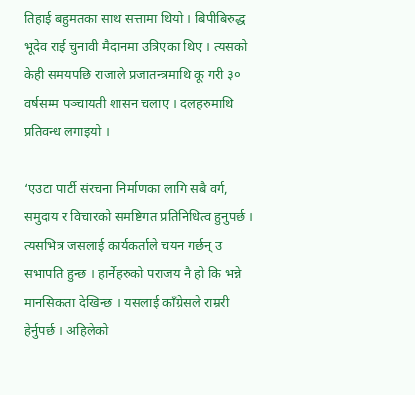तिहाई बहुमतका साथ सत्तामा थियो । बिपीबिरुद्ध भूदेव राई चुनावी मैदानमा उत्रिएका थिए । त्यसको केही समयपछि राजाले प्रजातन्त्रमाथि कू गरी ३० वर्षसम्म पञ्चायती शासन चलाए । दलहरुमाथि प्रतिवन्ध लगाइयो ।

‘एउटा पार्टी संरचना निर्माणका लागि सबै वर्ग, समुदाय र विचारको समष्टिगत प्रतिनिधित्व हुनुपर्छ । त्यसभित्र जसलाई कार्यकर्ताले चयन गर्छन् उ सभापति हुन्छ । हार्नेहरुको पराजय नै हो कि भन्ने मानसिकता देखिन्छ । यसलाई काँग्रेसले राम्ररी हेर्नुपर्छ । अहिलेको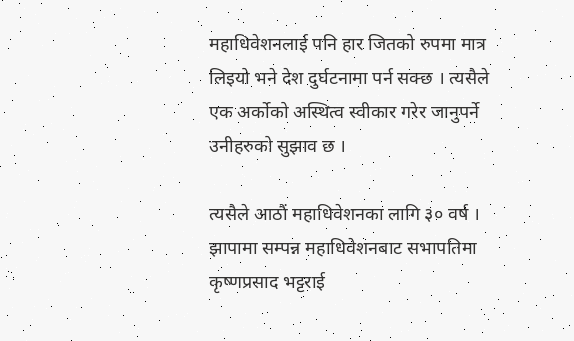महाधिवेशनलाई पनि हार जितको रुपमा मात्र लिइयो भने देश दुर्घटनामा पर्न सक्छ । त्यसैले एक अर्कोको अस्थित्व स्वीकार गरेर जानुपर्ने उनीहरुको सुझाव छ ।

त्यसैले आठौं महाधिवेशनका लागि ३० वर्ष । झापामा सम्पन्न महाधिवेशनबाट सभापतिमा कृष्णप्रसाद भट्टराई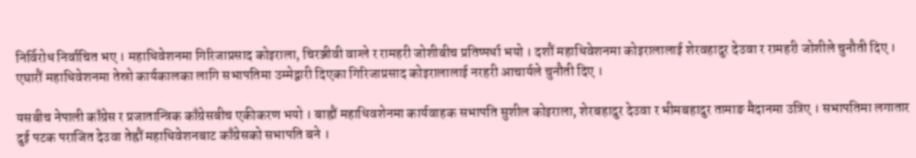निर्विरोध निर्वाचित भए । महाधिवेशनमा गिरिजाप्रसाद कोइराला, चिरञ्जीवी वाग्ले र रामहरी जोशीबीच प्रतिष्पर्धा भयो । दशौं महाधिवेशनमा कोइरालालाई शेरवहादुर देउवा र रामहरी जोशीले चुनौती दिए । एघारौं महाधिवेशनमा तेस्रो कार्यकालका लागि सभापतिमा उम्मेद्वारी दिएका गिरिजाप्रसाद कोइरालालाई नरहरी आचार्यले चुनौती दिए ।

यसबीच नेपाली काँग्रेस र प्रजातान्त्रिक काँग्रेसबीच एकीकरण भयो । बाह्रौं महाधिवशेनमा कार्यवाहक सभापति सुशील कोइराला, शेरबहादुर देउवा र भीमबहादुर तामाङ मैदानमा उत्रिए । सभापतिमा लगातार दुई पटक पराजित देउवा तेह्रौं महाधिवेशनबाट काँग्रेसको सभापति बने ।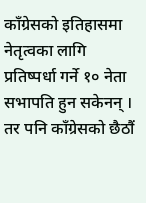काँग्रेसको इतिहासमा नेतृत्वका लागि प्रतिष्पर्धा गर्ने १० नेता सभापति हुन सकेनन् । तर पनि काँग्रेसको छैठौं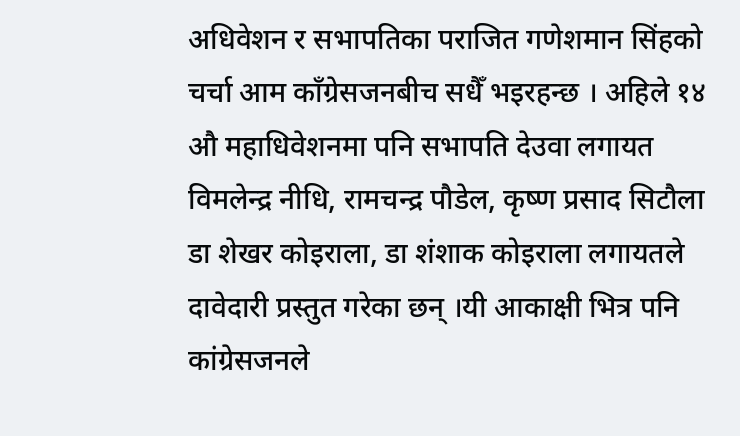अधिवेशन र सभापतिका पराजित गणेशमान सिंहको चर्चा आम काँग्रेसजनबीच सधैँ भइरहन्छ । अहिले १४ औ महाधिवेशनमा पनि सभापति देउवा लगायत विमलेन्द्र नीधि, रामचन्द्र पौडेल, कृष्ण प्रसाद सिटौला डा शेखर कोइराला, डा शंशाक कोइराला लगायतले दावेदारी प्रस्तुत गरेका छन् ।यी आकाक्षी भित्र पनि कांग्रेसजनले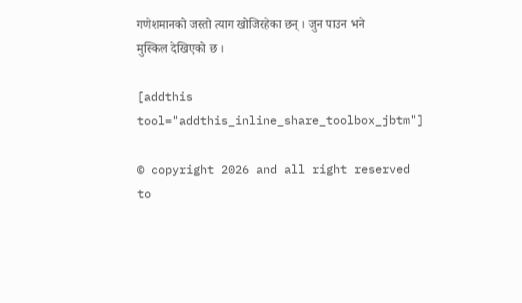गणेशमानको जस्तो त्याग खोजिरहेका छन् । जुन पाउन भने मुस्किल देखिएको छ ।

[addthis tool="addthis_inline_share_toolbox_jbtm"]

© copyright 2026 and all right reserved to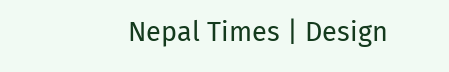Nepal Times | Design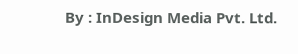By : InDesign Media Pvt. Ltd.